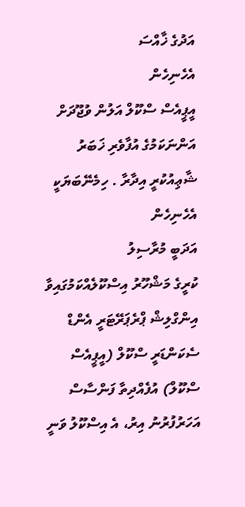އަދުގެ ޚާއްސަ
އެހެނިހެން
އީޕީއެސް ސްކޫލް އަލުން ވުޖޫދަށް އަންނަކަމުގެ އުފާވެރި ޚަބަރު
ޝާޢިއުކުރީ އިދާރާ . ހިމެނޭބަޔަކީ އެހެނިހެން
އަދަބީ މުރާސިލު
ކުރީގެ މަޝްހޫރު އިސްކޫލެއްކަމުގައިވާ އިންގްލިޝް ޕްރެޕަރޭޓަރީ އެންޑް ސެކަންޑަރީ ސްކޫލް (އީޕީއެސް ސްކޫލް) އުފެއްދިތާ ފަންސާސް އަހަރުފުރުނު އިރު، އެ އިސްކޫލު ވަނީ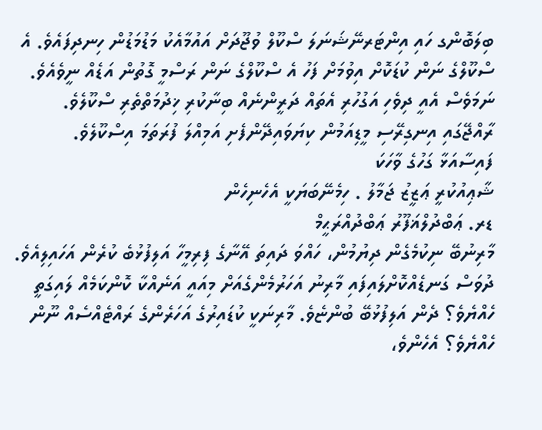ބިލަބޮންގ ހައި އިންޓަރނޭޝަނަލަ ސްކޫލް ވުޖޫދަށް އައުމާއެކު މަޑުމަޑުން ހިނދިފައެވެ. އެ ސްކޫލްގެ ނަން ކުޑަކޮށް އިވުމަށް ފަހު އެ ސްކޫލްގެ ނަން ރަސްމީ ގޮތުން އަޑެއް ނީވެއެވެ. ނަމަވެސް އެއީ ދިވެހި އަގުހުރި އެތައް ދަރީންނެއް ބިނާކުރި ޚިދުމަތްތެރި ސްކޫލެވެ. ރާއްޖޭގައި އިނގިރޭސި މީޑިއަމުން ކިޔަވައިދޭންފެށި އަމިއްލަ ފުރަތަމަ އިސްކޫލެވެ.
ފައިސާއަޅާ ގަހުގެ ވާހަކަ
ޝާޢިއުކުރީ ޢަޒީޒު ޖަމާލު . ހިމެނޭބަޔަކީ އެހެނިހެން
ޑރ. ޢަބްދުލްޣަފޫރު ޢަބްދުއްރަޙީމް
މާރިނުބޭ ނިކުމެގެން ދިޔުމުން، ހައްވަ ދައިތަ އޭނާގެ ފިރިމީހާ އަލިފުޅުބެ ކުރެން އަހައިލިއެވެ. ދުވަސް ގަނޑެއްކޮށްލައިފައި މާރިނު އަހަރުމެންގެއަށް މިއައީ އަނެއްކާ ކޮންކަމެއް ލައިގަތީ ހެއްޔެވެ؟ ދެން އަލިފުޅުބޭ ބުންޏެވެ. މާރިނަކީ ކުޑައިރުގެ އަހަރެންގެ ރައްޓެއްސެއް ނޫން ހެއްޔެވެ؟ އެހެންވެ،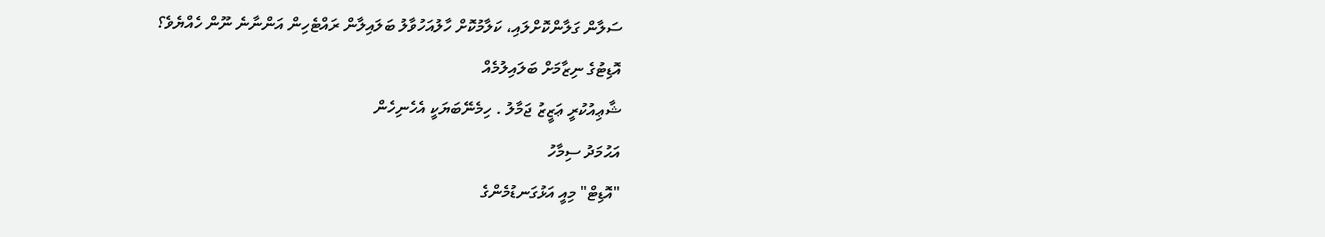ސަލާން ގަލާންކޮށްލައި، ކަލާމުކޮށް ހާލުއަހުވާލު ބަލައިލާން ރައްޓެހިން އަންނާނެ ނޫން ހެއްޔެވެ؟
އޮޑިޓުގެ ނިޒާމަށް ބަލައިލުމެއް
ޝާޢިއުކުރީ ޢަޒީޒު ޖަމާލު . ހިމެނޭބަޔަކީ އެހެނިހެން
އަޙުމަދު ސިމާހު
"އޮޑިޓް" މިއީ އަޅުގަނޑުމެންގެ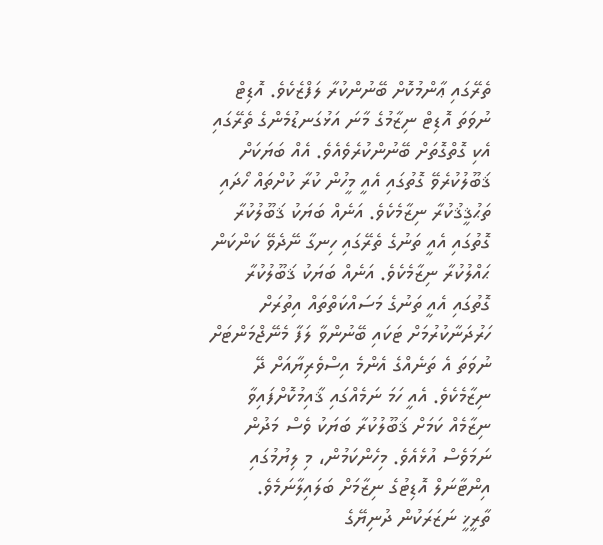ތެރޭގައި ޢާންމުކޮށް ބޭނުންކުރާ ލަފްޒެކެވެ. އޮޑިޓް ނުވަތަ އޮޑިޓް ނިޒާމުގެ މާނަ އަޅުގަނޑުމެންގެ ތެރޭގައި އެކި ގޮތްގޮތަށް ބޭނުންކުރެވެއެވެ. އެއް ބަޔަކަށް ޤަބޫލުކުރެވޭ ގޮތުގައި އެއީ މީހުން ކުރާ ކުށްތައް ހޯދައި ތަޙުޤީޤުކުރާ ނިޒާމެކެވެ. އަނެއް ބަޔަކު ޤަބޫލުކުރާ ގޮތުގައި އެއީ ތަނުގެ ތެރޭގައި ހިނގާ ނޭދެވޭ ކަންކަން ޙައްލުކުރާ ނިޒާމެކެވެ. އަނެއް ބަޔަކު ޤަބޫލުކުރާ ގޮތުގައި އެއީ ތަނުގެ މަސައްކަތްތައް އިތުރަށް ހަރުދަނާކުރުމަށް ޓަކައި ބޭނުންވާ ލަފާ މެނޭޖްމަންޓަށް ނުވަތަ އެ ތަނެއްގެ އެންމެ އިސްވެރިޔާއަށް ދޭ ނިޒާމެކެވެ. އެއީ ހަމަ ނަމެއްގައި ޤާއިމުކޮށްފައިވާ ނިޒާމެއް ކަމަށް ޤަބޫލުކުރާ ބަޔަކު ވެސް މަދުން ނަމަވެސް އުޅެއެވެ. މިހެންކަމުން، މި ލިޔުމުގައި އިންޓާނަލް އޮޑިޓުގެ ނިޒާމަށް ބަލައިލާނަމެވެ.
ތާރީޚީ ނަޒަރަކުން ދުނިޔޭގެ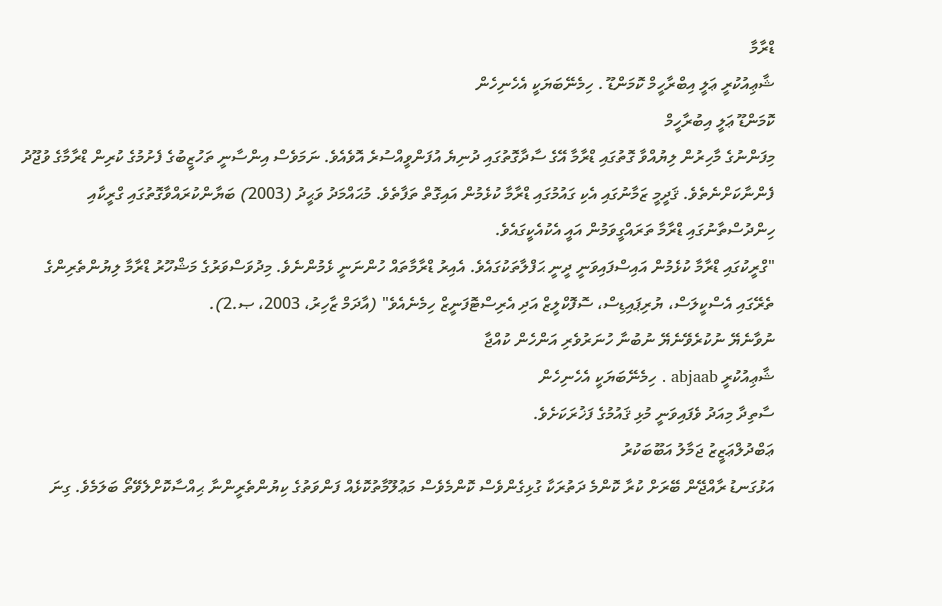ޑްރާމާ
ޝާޢިއުކުރީ ޢަލީ އިބްރާހީމް ކޮމަންޑޫ . ހިމެނޭބަޔަކީ އެހެނިހެން
ކޮމަންޑޫ ޢަލީ އިބުރާހީމް
މިފަންނުގެ މާހިރުން ލިޔުއްވާ ގޮތުގައި ޑްރާމާ އޭގެ ސާދާގޮތުގައި ދުނިޔެ އުފަންވީއްސުރެ އޮވެއެވެ. ނަމަވެސް އިންސާނީ ތަހުޒީބުގެ ފެށުމުގެ ކުރިން ޑްރާމާގެ ވުޖޫދު ފެންނާކަށްނެތެވެ. ޤަދީމީ ޒަމާނުގައި އެކި ގައުމުގައި ޑްރާމާ ކުޅެމުން އައިގޮތް ތަފާތެވެ. މުޙައްމަދު ވަޙީދު (2003) ބަޔާންކުރައްވާގޮތުގައި ގްރީކާއި ހިންދުސްތާނުގައި ޑްރާމާ ތަރައްގީވަމުން އައީ އެކުއެކީގައެވެ.
"ގްރީކުގައި ޑްރާމާ ކުޅެމުން އައިސްފައިވަނީ ދީނީ ޙަފްލާތަކުގައެވެ. އެއިރު ޑްރާމާތައް ހުންނަނީ ޅެމުންނެވެ. މިދުވަސްވަރުގެ މަޝްހޫރު ޑްރާމާ ލިޔުންތެރިންގެ ތެރޭގައި އެސްކީލަސް، ޔުރިޕައިޑިސް، ސޮފޮކްލީޒް އަދި އެރިސްޓޮފަނީޒް ހިމެނެއެވެ" (އާދަމް ޒާހިރު، 2003، ޞ.2).
ނުވާނެޔޭ ނުކުރެވޭނެޔޭ ނުބުނާ ހުނަރުވެރި އަންހެން ކުއްޖާ
ޝާޢިއުކުރީ abjaab . ހިމެނޭބަޔަކީ އެހެނިހެން
ސާތިދާ މިއަދު ވެފައިވަނީ މުޅި ޤައުމުގެ ފަޚުރަކަށެވެ.
ޢަބްދުލްޢަޒީޒު ޖަމާލު އަބޫބަކުރު
އަޅުގަނޑު ރާއްޖޭން ބޭރަށް ކުރާ ކޮންމެ ދަތުރަކާ ގުޅިގެންވެސް ކޮންމެވެސް މަޢުލޫމާތުކޮޅެއް ފަންވަތުގެ ކިޔުންތެރީންނާ ޙިއްސާކޮށްލެވޭތޯ ބަލަމެވެ. ގިނަ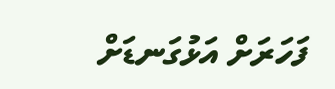ފަހަރަށް އަޅުގަނޑަށް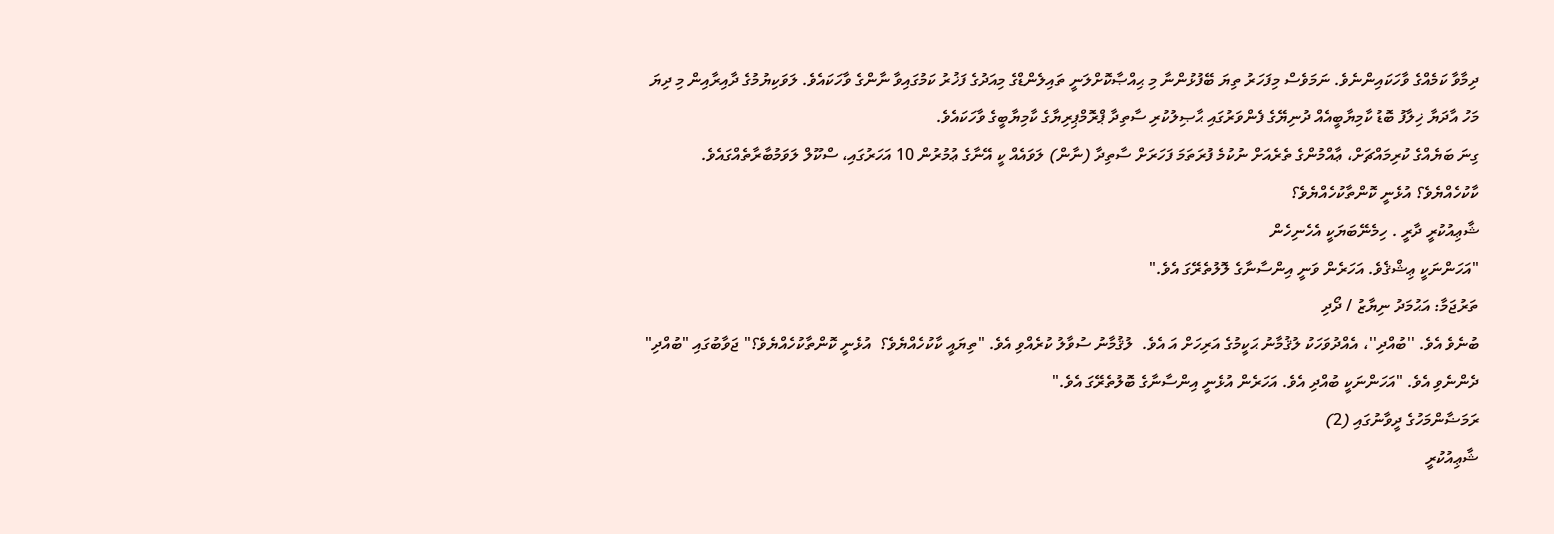ދިމާވާ ކަމެއްގެ ވާހަކައިންނެވެ. ނަމަވެސް މިފަހަރު ތިޔަ ބޭފުޅުންނާ މި ޙިއްޞާކޮށްލަނީ ތައިލެންޑްގެ މިއަދުގެ ފަޚުރު ކަމުގައިވާ ނާންގެ ވާހަކައެވެ. ލަވަކިޔުމުގެ ދާއިރާއިން މި ދިޔަ މަހު އާދަޔާ ޚިލާފު ބޮޑު ކާމިޔާބީއެއް ދުނިޔޭގެ ފެންވަރުގައި ޙާޞިލުކުރި ސާތިދާ ޕްރޮމްޕިރިޔާގެ ކާމިޔާބީގެ ވާހަކައެވެ.
ގިނަ ބަޔެއްގެ ކުރިމައްޗަށް، ޢާއްމުންގެ ތެރެއަށް ނުކުމެ ފުރަތަމަ ފަހަރަށް ސާތިދާ (ނާން) ލަވައެއް ކީ އޭނާގެ ޢުމުރުން 10 އަހަރުގައި، ސްކޫލް ލަވަމުބާރާތެއްގައެވެ.
ކާކުހެއްޔެވެ؟ އުޅެނީ ކޮންތާކުހެއްޔެވެ؟
ޝާޢިއުކުރީ ދާރީ . ހިމެނޭބަޔަކީ އެހެނިހެން
"އަހަންނަކީ ޢިޝްޤެވެ. އަހަރެން ވަނީ އިންސާނާގެ ލޮލުތެރޭގަ އެވެ."
ތަރުޖަމާ: އަޙުމަދު ނިޔާޒު / ދޯދި
ބުނެވެ އެވެ. ''ބުއްދި''، އެއްދުވަހަކު ލުޤުމާނު ޙަކީމުގެ އަރިހަށް އަ އެވެ.  ލުޤުމާނު ސުވާލު ކުރެއްވި އެވެ. "ތިޔައީ ކާކުހެއްޔެވެ؟  އުޅެނީ ކޮންތާކުހެއްޔެވެ؟" ޖަވާބުގައި "ބުއްދި" ދެންނެވި އެވެ. "އަހަންނަކީ ބުއްދި އެވެ. އަހަރެން އުޅެނީ އިންސާނާގެ ބޮލުތެރޭގަ އެވެ."
ރަމަޟާންމަހުގެ ދީވާނުގައި (2)
ޝާޢިއުކުރީ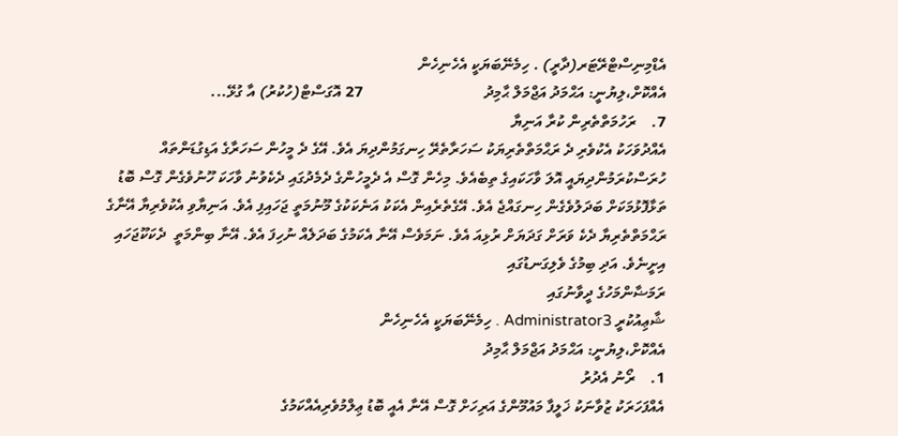އެޑްމިނިސްޓްރޭޓަރ(ދާރީ) . ހިމެނޭބަޔަކީ އެހެނިހެން
އެއްކޮށް،ލިޔުނީ: އަޙްމަދު އަޖްމަލް ޙާމިދު                               27 އޮގަސްޓް(ހުކުރު) އާ ގުޅޭ...
7.    ރަހުމަތްތެރިން ކުރާ އަނިޔާ
އެއްދުވަހަކު އެކުވެރި ދެ ރަޙްމަތްތެރިޔަކު ސަހަރާތެރޭ ހިނގަމުންދިޔަ އެވެ. އޭގެ ދެ މީހުން ސަހަރާގެ އަޑިގުޑަންތައް ހުރަސްކުރަމުންދިޔައީ އޮލަ ވާހަކައިގެ ތިބެއެވެ. މިހެން ގޮސް އެ ދެމީހުންގެ ދެމެދުގައި ދެކެވުނު ވާހަކަ ހޫނުވެގެން ގޮސް ބޮޑު ތަޅާފޮޅުމަކަށް ބަދަލުވެގެން ހިނގައްޖެ އެވެ. އޭގެތެރެއިން އެކަކު އަނެކަކުގެ މޫނުމަތީ ޖަހައިފި އެވެ. އަނިޔާވި އެކުވެރިޔާ އޭނާގެ ރަޙްމަތްތެރިޔާ ދެކެ ވަރަށް ގަދަޔަށް ރުޅިއަ އެވެ. ނަމަވެސް އޭނާ އެކަމުގެ ބަދަލެއް ނުހިފަ އެވެ. އޭނާ ބިންމަތީ  ދެކަކޫޖަހައި އިށީނެވެ. އަދި ބިމުގެ ވެލިގަނޑުގައި
ރަމަޟާންމަހުގެ ދީވާނުގައި
ޝާޢިއުކުރީ Administrator3 . ހިމެނޭބަޔަކީ އެހެނިހެން
އެއްކޮށް،ލިޔުނީ: އަޙްމަދު އަޖްމަލް ޙާމިދު
1.    ރޯނު އެދުރު
އެއްފަހަރަކު ޒުވާނަކު ޚަލީފާ މައުމޫންގެ އަރިހަށް ގޮސް އޭނާ އެއީ ބޮޑު ޢިލްމުވެރިއެއްކަމުގެ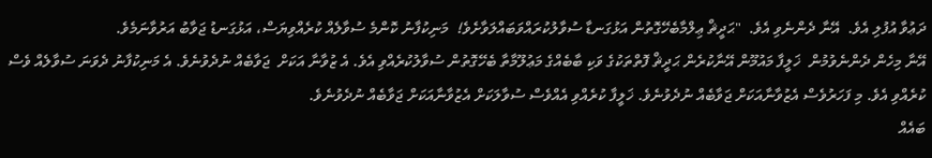ދަޢުވާ އުފުލި އެވެ.  އޭނާ ދެންނެވި އެވެ.  "ޙަދީޘް ޢިލްމާބެހޭގޮތުން އަޅުގަނޑާ ސުވާލުކުރައްވަބައްލަވާށެވެ!  މަނިކުފާނު ކޮންމެ ސުވާލެއް ކުރެއްވިޔަސް، އަޅުގަނޑު ޖަވާބު އަރުވާނަމެވެ.
އޭނާ މިހެން ދެންނެވުމުން  ޚަލީފާ މައުމޫން އޭނާކުރެން ޙަދީޘް ފޮތްތަކުގެ ވަކި ބާބެއްގެ މަޢުލޫމާތާ ބެހޭގޮތުން ސުވާލުކުރެއްވި އެވެ. އެ ޒުވާނާ އަކަށް  ޖަވާބެއް ނުދެވުނެވެ. އެ މަނިކުފާނު ދެވަނަ ސުވާލެއް ވެސް ކުރެއްވި އެވެ. މި ފަހަރުވެސް އެޒުވާނާއަކަށް ޖަވާބެއް ނުދެވުނެވެ. ޚަލީފާ ކުރެއްވި އެއްވެސް ސުވާލަކަށް އެޒުވާނާއަކަށް ޖަވާބެއް ނުދެވުނެވެ.
ބައެއް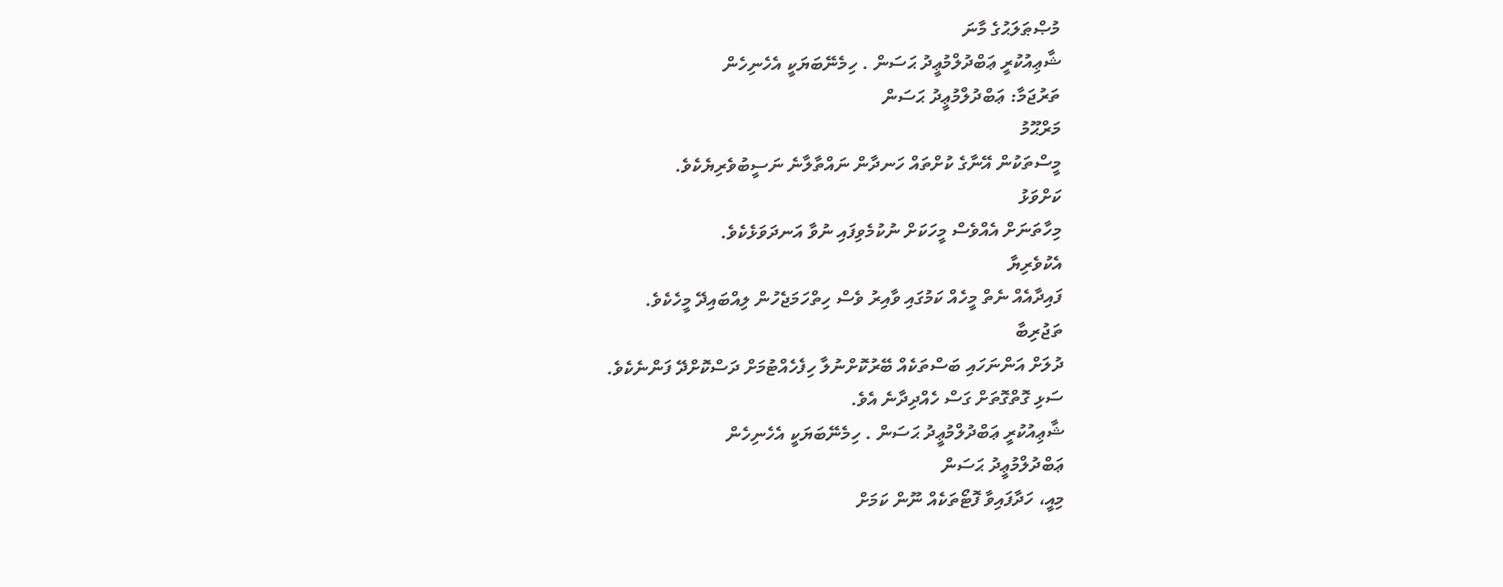މުޞްޠަލަޙުގެ މާނަ
ޝާޢިއުކުރީ ޢަބްދުލްމުޢީދު ޙަސަން . ހިމެނޭބަޔަކީ އެހެނިހެން
ތަރުޖަމާ: ޢަބްދުލްމުޢީދު ޙަސަން
މަރްޙޫމު
މީސްތަކުން އޭނާގެ ކުށްތައް ހަނދާން ނައްތާލާނެ ނަސީބުވެރިޔެކެވެ.
ކަށްވަޅު
މިހާތަނަށް އެއްވެސް މީހަކަށް ނުކުމެވިފައި ނުވާ އަނދަވަޅެކެވެ.
އެކުވެރިޔާ
ފައިދާއެއް ނެތް މީހެއް ކަމުގައި ވާއިރު ވެސް ހިތްހަމަޖެހުން ލިއްބައިދޭ މީހެކެވެ.
ތަޖުރިބާ
ދުލަށް އަންނަހައި ބަސްތަކެއް ބޭރުކޮށްނުލާ ހިފެހެއްޓުމަށް ދަސްކޮށްދޭ ފަންނެކެވެ.
ސަޅި ގޮތްގޮތަށް ގަސް ހެއްދިދާނެ އެވެ.
ޝާޢިއުކުރީ ޢަބްދުލްމުޢީދު ޙަސަން . ހިމެނޭބަޔަކީ އެހެނިހެން
ޢަބްދުލްމުޢީދު ޙަސަން
މިއީ، ހަދާފައިވާ ފޮޓޯތަކެއް ނޫން ކަމަށް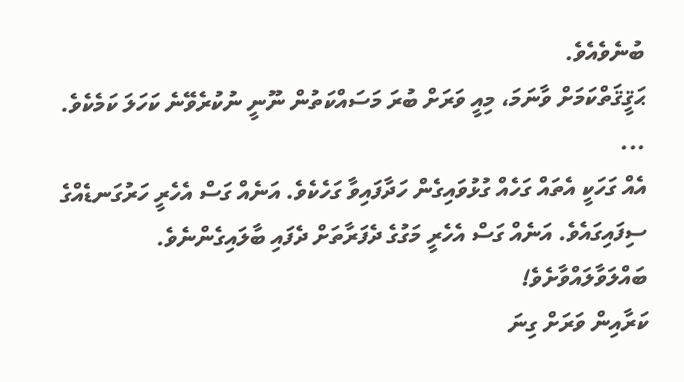ބުނެވެއެވެ.
ޙަޤީޤަތްކަމަށް ވާނަމަ، މިއީ ވަރަށް ބުރަ މަސައްކަތުން ނޫނީ ނުކުރެވޭނެ ކަހަލަ ކަމެކެވެ. ...
އެއް ގަހަކީ އެތައް ގަހެއް ގުޅުވައިގެން ހަދާފައިވާ ގަހެކެވެ. އަނެއް ގަސް އެހެރީ ހަރުގަނޑެއްގެ ސިފައިގައެވެ. އަނެއް ގަސް އެހެރީ މަގުގެ ދެފަރާތަށް ދެފައި ބާލައިގެންނެވެ.
ބައްލަވާލައްވާށެވެ!
ކަރާއިން ވަރަށް ގިނަ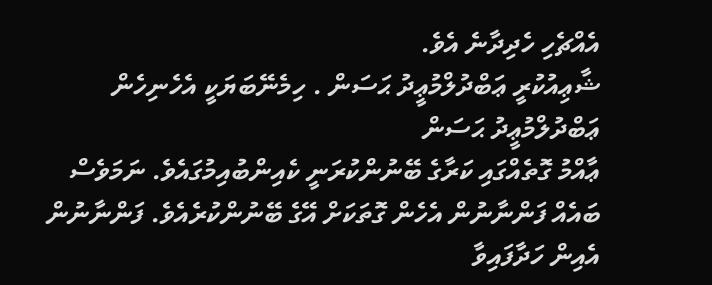އެއްޗެހި ހެދިދާނެ އެވެ.
ޝާޢިއުކުރީ ޢަބްދުލްމުޢީދު ޙަސަން . ހިމެނޭބަޔަކީ އެހެނިހެން
ޢަބްދުލްމުޢީދު ޙަސަން
ޢާއްމު ގޮތެއްގައި ކަރާގެ ބޭނުންކުރަނީ ކެއިންބުއިމުގައެވެ. ނަމަވެސް ބައެއް ފަންނާނުން އެހެން ގޮތަކަށް އޭގެ ބޭނުންކުރެއެވެ. ފަންނާނުން އެއިން ހަދާފައިވާ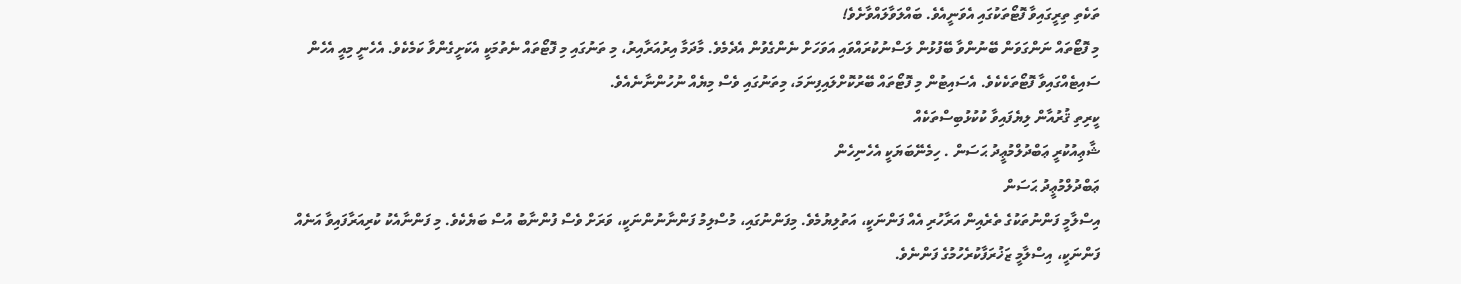ތަކެތި ތިރީގައިވާ ފޮޓޯތަކުގައި އެވަނީއެވެ. ބައްލަވާލައްވާށެވެ!
މި ފޮޓޯތައް ނަންގަވަން ބޭނުންވާ ބޭފުޅުން ލަސްނުކުރައްވައި އަވަހަށް ނެންގެވުން އެދެމެވެ. މާދަމާ އިރުއަރާއިރު، މި ތަނުގައި މި ފޮޓޯތައް ނެތުމަކީ އެކަށީގެންވާ ކަމެކެވެ. އެހެނީ މިއީ އެހެން ސައިޓެއްގައިވާ ފޮޓޯތަކެކެވެ. އެސައިޓުން މި ފޮޓޯތައް ބޭރުކޮށްލައިފިނަމަ، މިތަނުގައި ވެސް މިޔެއް ނުހުންނާނެއެވެ.
ކީރިތި ޤުރުއާން ލިޔެފައިވާ ކުކުޅުބިސްތަކެއް
ޝާޢިއުކުރީ ޢަބްދުލްމުޢީދު ޙަސަން . ހިމެނޭބަޔަކީ އެހެނިހެން
ޢަބްދުލްމުޢީދު ޙަސަން
އިސްލާމީ ފަންނުތަކުގެ ތެރެއިން އަރާހުރި އެއް ފަންނަކީ، އަތުލިޔުމެވެ. މިފަންނުގައި، މުސްލިމު ފަންނާނުންނަކީ، ވަރަށް ވެސް ފުންނާބު އުސް ބަޔެކެވެ. މި ފަންނާއެކު ކުރިއަރާފައިވާ އަނެއް ފަންނަކީ، އިސްލާމީ ޒަޚުރަފާކުރެހުމުގެ ފަންނެވެ.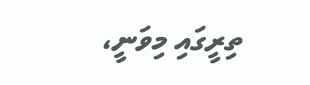ތިރީގައި މިވަނީ،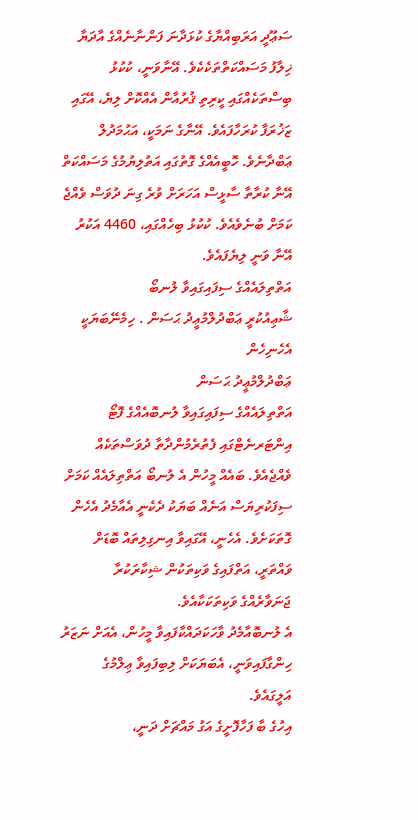ސަޢޫދީ އަރަބިއްޔާގެ ކުޅަދާނަ ފަންނާނެއްގެ އާދަޔާ ޚިލާފު މަސައްކަތްތަކެކެވެ. އޭނާވަނީ، ކުކުޅު ބިސްތަކެއްގައި ކީރިތި ޤުރުއާން އެއްކޮށް ލިޔެ، އޭގައި ޒަޚުރަފާ ކުރަހާފައެވެ. އޭނާގެ ނަމަކީ، އަޙުމަދުލް ޢަބްދާނެވެ. ހޮބީއެއްގެ ގޮތުގައި އަތުލިޔުމުގެ މަސައްކަތް އޭނާ ކުރާތާ ސާޅީސް އަހަރަށް ވުރެ ގިނަ ދުވަސް ވެއްޖެ ކަމަށް ބުނެވެއެވެ. ކުކުޅު ބިހެއްގައި، 4460 އަކުރު އޭނާ ވަނީ ލިޔެފައެވެ.
އަތްތިލައެއްގެ ސިފައިގައިވާ ލުނބޯ
ޝާޢިއުކުރީ ޢަބްދުލްމުޢީދު ޙަސަން . ހިމެނޭބަޔަކީ އެހެނިހެން
ޢަބްދުލްމުޢީދު ޙަސަން
އަތްތިލައެއްގެ ސިފައިގައިވާ ލުނބޮއެއްގެ ފޮޓޯ އިންޓަރނެޓްގައި ފެތުރެމުންދާތާ ދުވަސްތަކެއް ވެއްޖެއެވެ. ބައެއް މީހުން އެ ލުނބޯ އަތްތިލައެއް ކަމަށް ސިފަކުރިޔަސް އަނެއް ބަޔަކު ދެކެނީ އެއާމެދު އެހެން ގޮތަކަށެވެ. އެހެނީ، އޭގައިވާ އިނގިލިތައް ބޮޑަށް ވައްތަރީ، އަތްފައިގެ ވަކިތަކުން ޝިކާރަކުރާ ޖަނަވާރެއްގެ ވަކިތަކަކާއެވެ.
އެ ލުނބޮއާމެދު ވާހަކަދައްކާފައިވާ މީހުން، އެއަށް ނަޒަރު ހިންގާފައިވަނީ، އެބަޔަކަށް ލިބިފައިވާ ޢިލްމުގެ އަލީގައެވެ.
އިހުގެ ބާ ފަހާފޮށީގެ އަގު މައްޗަށް ދަނީ،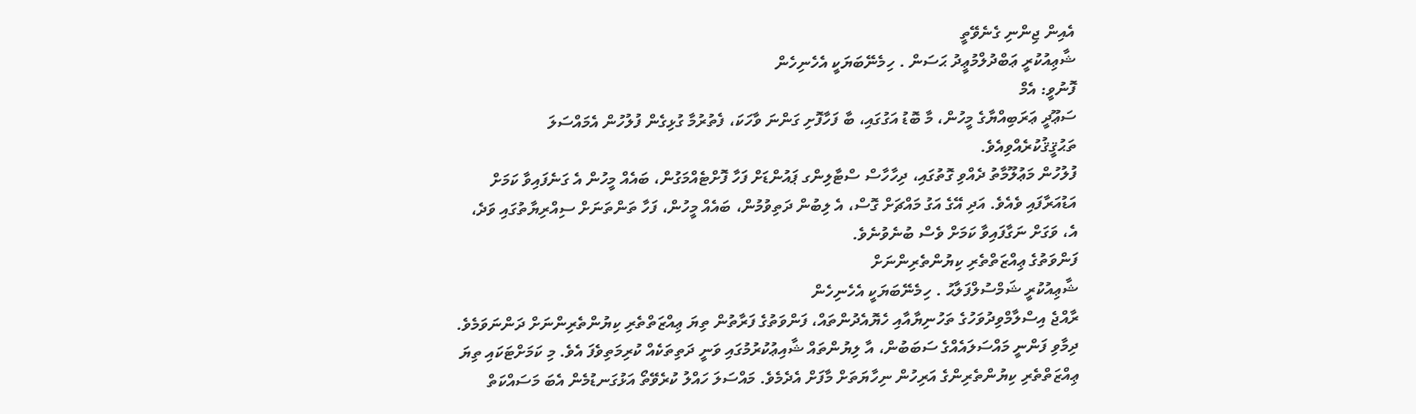އެއިން ޖިންނި ގެނެވޭތީ
ޝާޢިއުކުރީ ޢަބްދުލްމުޢީދު ޙަސަން . ހިމެނޭބަޔަކީ އެހެނިހެން
ފޮނުވީ: އެމް
ސަޢޫދީ ޢަރަބިއްޔާގެ މީހުން، މާ ބޮޑު އަގުގައި، ބާ ފަހާފޮށި ގަންނަ ވާހަކަ، ފެތުރުމާ ގުޅިގެން ފުލުހުން އެމައްސަލަ ތަޙުޤީޤުކުރެއްވިއެވެ.
ފުލުހުން މަޢުލޫމާތު ދެއްވި ގޮތުގައި، ދިހާހާސް ސްޓާލިންގ ޕައުންޑަށް ފަހާ ފޮށްޓެއްމަގުން، ބައެއް މީހުން އެ ގަނެފައިވާ ކަމަށް އަޑުއަރާފައި ވެއެވެ. އަދި އޭގެ އަގު މައްޗަށް ގޮސް، އެ ލިބުން ދަތިވުމުން، ބައެއް މީހުން، ފަހާ ތަންތަނަށް ސިއްރިޔާތުގައި ވަދެ، އެ، ވަގަށް ނަގާފައިވާ ކަމަށް ވެސް ބުނެވުނެވެ.
ފަންވަތުގެ ޢިއްޒަތްތެރި ކިޔުންތެރިންނަށް
ޝާޢިއުކުރީ ޝަމްސުލްފަލާޙު . ހިމެނޭބަޔަކީ އެހެނިހެން
ރާއްޖެ އިސްލާމްވިދުވަހުގެ ތަހުނިޔާއާއި ހެޔޮއެދުންތައް، ފަންވަތުގެ ފަރާތުން ތިޔަ ޢިއްޒަތްތެރި ކިޔުންތެރިންނަށް ދަންނަވަމެވެ. ދިމާވި ފަންނީ މައްސަލައެއްގެ ސަބަބުން، އާ ލިޔުންތައް ޝާއިޢުކުރުމުގައި ވަނީ ދަތިތަކެއް ކުރިމަތިވެފަ އެވެ. މި ކަމަށްޓަކައި ތިޔަ ޢިއްޒަތްތެރި ކިޔުންތެރިންގެ އަރިހުން ނިހާޔަތަށް މާފަށް އެދެމެވެ. މައްސަލަ ހައްލު ކުރެވޭތޯ އަޅުގަނޑުމެން އެބަ މަސައްކަތް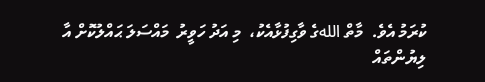ކުރަމު އެވެ.  މާތް اللهގެ ވާގިފުޅާއެކު،  މި އަދު ހަވީރު  މައްސަލަ ޙައްލުކޮށް އާ ލިޔުންތައް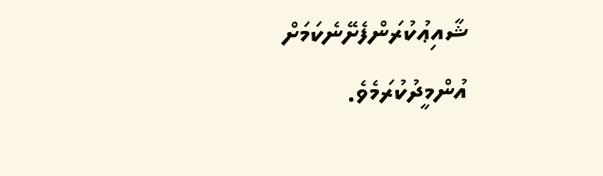ޝާއިޢުކުރަންފެށޭނެކަމަށް އުންމީދުކުރަމެވެ.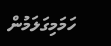ހަމަމިގަލަމުން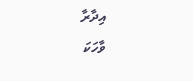އިދާރާ
ވާހަކަ